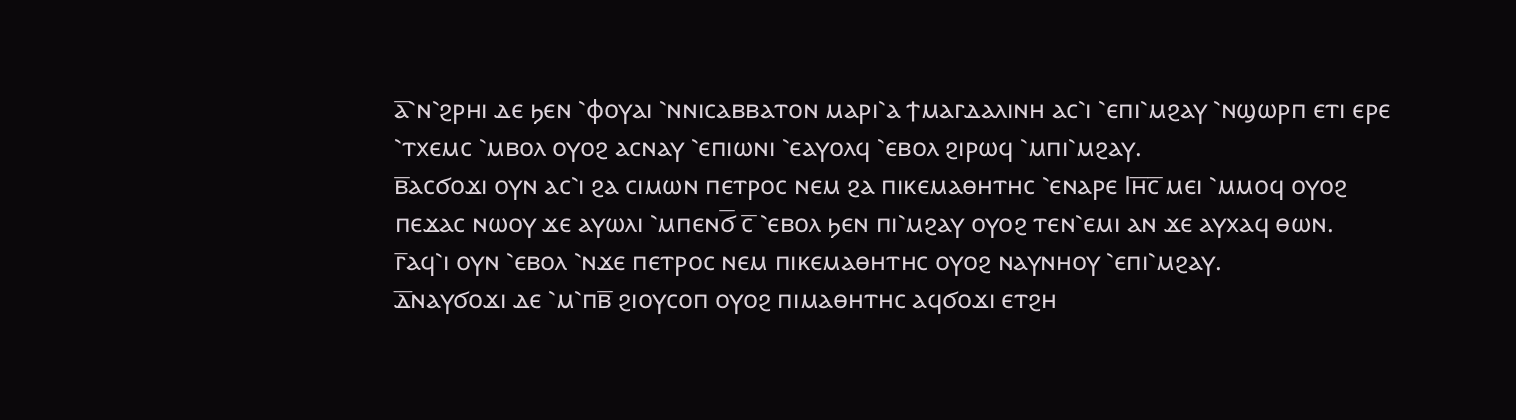ⲁ̅⳿ⲛ⳿ϩⲣⲏⲓ ⲇⲉ ϧⲉⲛ ⳿ⲫⲟⲩⲁⲓ ⳿ⲛⲛⲓⲥⲁⲃⲃⲁⲧⲟⲛ ⲙⲁⲣⲓ⳿ⲁ ϯⲙⲁⲅⲇⲁⲗⲓⲛⲏ ⲁⲥ⳿ⲓ ⳿ⲉⲡⲓ⳿ⲙϩⲁⲩ ⳿ⲛϣⲱⲣⲡ ⲉⲧⲓ ⲉⲣⲉ ⳿ⲧⲭⲉⲙⲥ ⳿ⲙⲃⲟⲗ ⲟⲩⲟϩ ⲁⲥⲛⲁⲩ ⳿ⲉⲡⲓⲱⲛⲓ ⳿ⲉⲁⲩⲟⲗϥ ⳿ⲉⲃⲟⲗ ϩⲓⲣⲱϥ ⳿ⲙⲡⲓ⳿ⲙϩⲁⲩ.
ⲃ̅ⲁⲥϭⲟϫⲓ ⲟⲩⲛ ⲁⲥ⳿ⲓ ϩⲁ ⲥⲓⲙⲱⲛ ⲡⲉⲧⲣⲟⲥ ⲛⲉⲙ ϩⲁ ⲡⲓⲕⲉⲙⲁⲑⲏⲧⲏⲥ ⳿ⲉⲛⲁⲣⲉ Ⲓⲏ̅ⲥ̅ ⲙⲉⲓ ⳿ⲙⲙⲟϥ ⲟⲩⲟϩ ⲡⲉϫⲁⲥ ⲛⲱⲟⲩ ϫⲉ ⲁⲩⲱⲗⲓ ⳿ⲙⲡⲉⲛϭ̅ ⲥ̅ ⳿ⲉⲃⲟⲗ ϧⲉⲛ ⲡⲓ⳿ⲙϩⲁⲩ ⲟⲩⲟϩ ⲧⲉⲛ⳿ⲉⲙⲓ ⲁⲛ ϫⲉ ⲁⲩⲭⲁϥ ⲑⲱⲛ.
ⲅ̅ⲁϥ⳿ⲓ ⲟⲩⲛ ⳿ⲉⲃⲟⲗ ⳿ⲛϫⲉ ⲡⲉⲧⲣⲟⲥ ⲛⲉⲙ ⲡⲓⲕⲉⲙⲁⲑⲏⲧⲏⲥ ⲟⲩⲟϩ ⲛⲁⲩⲛⲏⲟⲩ ⳿ⲉⲡⲓ⳿ⲙϩⲁⲩ.
ⲇ̅ⲛⲁⲩϭⲟϫⲓ ⲇⲉ ⳿ⲙ⳿ⲡⲃ̅ ϩⲓⲟⲩⲥⲟⲡ ⲟⲩⲟϩ ⲡⲓⲙⲁⲑⲏⲧⲏⲥ ⲁϥϭⲟϫⲓ ⲉⲧϩⲏ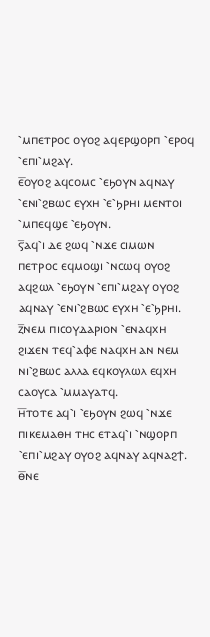⳿ⲙⲡⲉⲧⲣⲟⲥ ⲟⲩⲟϩ ⲁϥⲉⲣϣⲟⲣⲡ ⳿ⲉⲣⲟϥ ⳿ⲉⲡⲓ⳿ⲙϩⲁⲩ.
ⲉ̅ⲟⲩⲟϩ ⲁϥⲥⲟⲙⲥ ⳿ⲉϧⲟⲩⲛ ⲁϥⲛⲁⲩ ⳿ⲉⲛⲓ⳿ϩⲃⲱⲥ ⲉⲩⲭⲏ ⳿ⲉ⳿ϧⲣⲏⲓ ⲙⲉⲛⲧⲟⲓ ⳿ⲙⲡⲉϥϣⲉ ⳿ⲉϧⲟⲩⲛ.
ⲋ̅ⲁϥ⳿ⲓ ⲇⲉ ϩⲱϥ ⳿ⲛϫⲉ ⲥⲓⲙⲱⲛ ⲡⲉⲧⲣⲟⲥ ⲉϥⲙⲟϣⲓ ⳿ⲛⲥⲱϥ ⲟⲩⲟϩ ⲁϥϩⲱⲗ ⳿ⲉϧⲟⲩⲛ ⳿ⲉⲡⲓ⳿ⲙϩⲁⲩ ⲟⲩⲟϩ ⲁϥⲛⲁⲩ ⳿ⲉⲛⲓ⳿ϩⲃⲱⲥ ⲉⲩⲭⲏ ⳿ⲉ⳿ϧⲣⲏⲓ.
ⲍ̅ⲛⲉⲙ ⲡⲓⲥⲟⲩⲇⲁⲣⲓⲟⲛ ⳿ⲉⲛⲁϥⲭⲏ ϩⲓϫⲉⲛ ⲧⲉϥ⳿ⲁⲫⲉ ⲛⲁϥⲭⲏ ⲁⲛ ⲛⲉⲙ ⲛⲓ⳿ϩⲃⲱⲥ ⲁⲗⲗⲁ ⲉϥⲕⲟⲩⲗⲱⲗ ⲉϥⲭⲏ ⲥⲁⲟⲩⲥⲁ ⳿ⲙⲙⲁⲩⲁⲧϥ.
ⲏ̅ⲧⲟⲧⲉ ⲁϥ⳿ⲓ ⳿ⲉϧⲟⲩⲛ ϩⲱϥ ⳿ⲛϫⲉ ⲡⲓⲕⲉⲙⲁⲑⲏ ⲧⲏⲥ ⲉⲧⲁϥ⳿ⲓ ⳿ⲛϣⲟⲣⲡ ⳿ⲉⲡⲓ⳿ⲙϩⲁⲩ ⲟⲩⲟϩ ⲁϥⲛⲁⲩ ⲁϥⲛⲁϩϯ.
ⲑ̅ⲛⲉ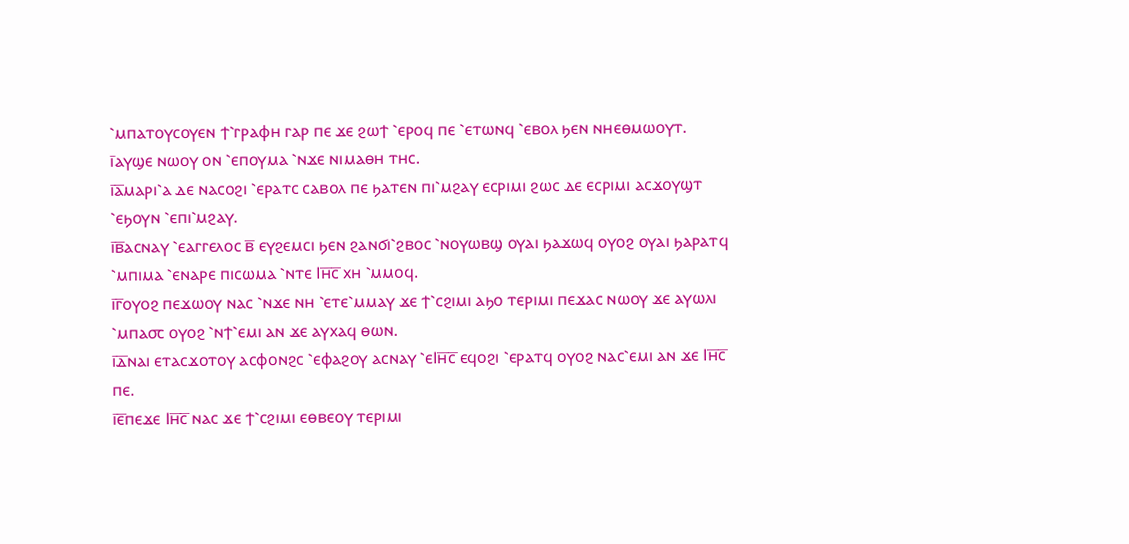⳿ⲙⲡⲁⲧⲟⲩⲥⲟⲩⲉⲛ ϯ⳿ⲅⲣⲁⲫⲏ ⲅⲁⲣ ⲡⲉ ϫⲉ ϩⲱϯ ⳿ⲉⲣⲟϥ ⲡⲉ ⳿ⲉⲧⲱⲛϥ ⳿ⲉⲃⲟⲗ ϧⲉⲛ ⲛⲏⲉⲑⲙⲱⲟⲩⲧ.
ⲓ̅ⲁⲩϣⲉ ⲛⲱⲟⲩ ⲟⲛ ⳿ⲉⲡⲟⲩⲙⲁ ⳿ⲛϫⲉ ⲛⲓⲙⲁⲑⲏ ⲧⲏⲥ.
ⲓ̅ⲁ̅ⲙⲁⲣⲓ⳿ⲁ ⲇⲉ ⲛⲁⲥⲟϩⲓ ⳿ⲉⲣⲁⲧⲥ ⲥⲁⲃⲟⲗ ⲡⲉ ϧⲁⲧⲉⲛ ⲡⲓ⳿ⲙϩⲁⲩ ⲉⲥⲣⲓⲙⲓ ϩⲱⲥ ⲇⲉ ⲉⲥⲣⲓⲙⲓ ⲁⲥϫⲟⲩϣⲧ ⳿ⲉϧⲟⲩⲛ ⳿ⲉⲡⲓ⳿ⲙϩⲁⲩ.
ⲓ̅ⲃ̅ⲁⲥⲛⲁⲩ ⳿ⲉⲁⲅⲅⲉⲗⲟⲥ ⲃ̅ ⲉⲩϩⲉⲙⲥⲓ ϧⲉⲛ ϩⲁⲛϭⲓ⳿ϩⲃⲟⲥ ⳿ⲛⲟⲩⲱⲃϣ ⲟⲩⲁⲓ ϧⲁϫⲱϥ ⲟⲩⲟϩ ⲟⲩⲁⲓ ϧⲁⲣⲁⲧϥ ⳿ⲙⲡⲓⲙⲁ ⳿ⲉⲛⲁⲣⲉ ⲡⲓⲥⲱⲙⲁ ⳿ⲛⲧⲉ Ⲓⲏ̅ⲥ̅ ⲭⲏ ⳿ⲙⲙⲟϥ.
ⲓ̅ⲅ̅ⲟⲩⲟϩ ⲡⲉϫⲱⲟⲩ ⲛⲁⲥ ⳿ⲛϫⲉ ⲛⲏ ⳿ⲉⲧⲉ⳿ⲙⲙⲁⲩ ϫⲉ ϯ⳿ⲥϩⲓⲙⲓ ⲁϧⲟ ⲧⲉⲣⲓⲙⲓ ⲡⲉϫⲁⲥ ⲛⲱⲟⲩ ϫⲉ ⲁⲩⲱⲗⲓ ⳿ⲙⲡⲁ⳪ ⲟⲩⲟϩ ⳿ⲛϯ⳿ⲉⲙⲓ ⲁⲛ ϫⲉ ⲁⲩⲭⲁϥ ⲑⲱⲛ.
ⲓ̅ⲇ̅ⲛⲁⲓ ⲉⲧⲁⲥϫⲟⲧⲟⲩ ⲁⲥⲫⲟⲛϩⲥ ⳿ⲉⲫⲁϩⲟⲩ ⲁⲥⲛⲁⲩ ⳿ⲉⲒⲏ̅ⲥ̅ ⲉϥⲟϩⲓ ⳿ⲉⲣⲁⲧϥ ⲟⲩⲟϩ ⲛⲁⲥ⳿ⲉⲙⲓ ⲁⲛ ϫⲉ Ⲓⲏ̅ⲥ̅ ⲡⲉ.
ⲓ̅ⲉ̅ⲡⲉϫⲉ Ⲓⲏ̅ⲥ̅ ⲛⲁⲥ ϫⲉ ϯ⳿ⲥϩⲓⲙⲓ ⲉⲑⲃⲉⲟⲩ ⲧⲉⲣⲓⲙⲓ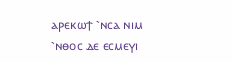ⲁⲣⲉⲕⲱϯ ⳿ⲛⲥⲁ ⲛⲓⲙ ⳿ⲛⲑⲟⲥ ⲇⲉ ⲉⲥⲙⲉⲩⲓ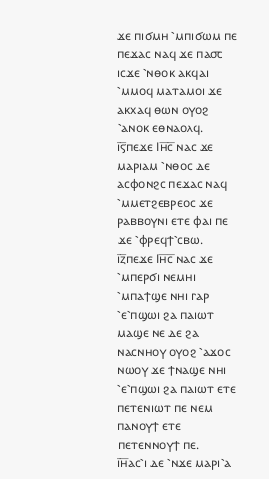ϫⲉ ⲡⲓϭⲙⲏ ⳿ⲙⲡⲓϭⲱⲙ ⲡⲉ ⲡⲉϫⲁⲥ ⲛⲁϥ ϫⲉ ⲡⲁ⳪ ⲓⲥϫⲉ ⳿ⲛⲑⲟⲕ ⲁⲕϥⲁⲓ ⳿ⲙⲙⲟϥ ⲙⲁⲧⲁⲙⲟⲓ ϫⲉ ⲁⲕⲭⲁϥ ⲑⲱⲛ ⲟⲩⲟϩ ⳿ⲁⲛⲟⲕ ⲉⲑⲛⲁⲟⲗϥ.
ⲓ̅ⲋ̅ⲡⲉϫⲉ Ⲓⲏ̅ⲥ̅ ⲛⲁⲥ ϫⲉ ⲙⲁⲣⲓⲁⲙ ⳿ⲛⲑⲟⲥ ⲇⲉ ⲁⲥⲫⲟⲛϩⲥ ⲡⲉϫⲁⲥ ⲛⲁϥ ⳿ⲙⲙⲉⲧϩⲉⲃⲣⲉⲟⲥ ϫⲉ ⲣⲁⲃⲃⲟⲩⲛⲓ ⲉⲧⲉ ⲫⲁⲓ ⲡⲉ ϫⲉ ⳿ⲫⲣⲉϥϯ⳿ⲥⲃⲱ.
ⲓ̅ⲍ̅ⲡⲉϫⲉ Ⲓⲏ̅ⲥ̅ ⲛⲁⲥ ϫⲉ ⳿ⲙⲡⲉⲣϭⲓ ⲛⲉⲙⲏⲓ ⳿ⲙⲡⲁϯϣⲉ ⲛⲏⲓ ⲅⲁⲣ ⳿ⲉ⳿ⲡϣⲱⲓ ϩⲁ ⲡⲁⲓⲱⲧ ⲙⲁϣⲉ ⲛⲉ ⲇⲉ ϩⲁ ⲛⲁⲥⲛⲏⲟⲩ ⲟⲩⲟϩ ⳿ⲁϫⲟⲥ ⲛⲱⲟⲩ ϫⲉ ϯⲛⲁϣⲉ ⲛⲏⲓ ⳿ⲉ⳿ⲡϣⲱⲓ ϩⲁ ⲡⲁⲓⲱⲧ ⲉⲧⲉ ⲡⲉⲧⲉⲛⲓⲱⲧ ⲡⲉ ⲛⲉⲙ ⲡⲁⲛⲟⲩϯ ⲉⲧⲉ ⲡⲉⲧⲉⲛⲛⲟⲩϯ ⲡⲉ.
ⲓ̅ⲏ̅ⲁⲥ⳿ⲓ ⲇⲉ ⳿ⲛϫⲉ ⲙⲁⲣⲓ⳿ⲁ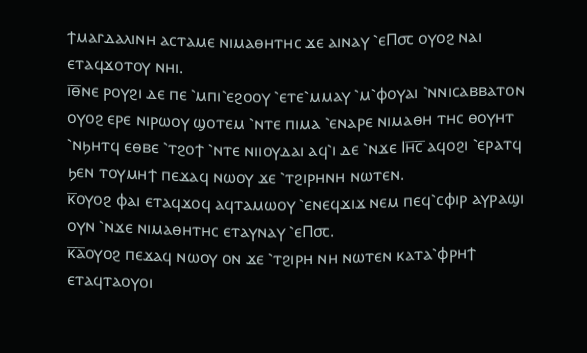ϯⲙⲁⲅⲇⲁⲗⲓⲛⲏ ⲁⲥⲧⲁⲙⲉ ⲛⲓⲙⲁⲑⲏⲧⲏⲥ ϫⲉ ⲁⲓⲛⲁⲩ ⳿ⲉⲠ⳪ ⲟⲩⲟϩ ⲛⲁⲓ ⲉⲧⲁϥϫⲟⲧⲟⲩ ⲛⲏⲓ.
ⲓ̅ⲑ̅ⲛⲉ ⲣⲟⲩϩⲓ ⲇⲉ ⲡⲉ ⳿ⲙⲡⲓ⳿ⲉϩⲟⲟⲩ ⳿ⲉⲧⲉ⳿ⲙⲙⲁⲩ ⳿ⲙ⳿ⲫⲟⲩⲁⲓ ⳿ⲛⲛⲓⲥⲁⲃⲃⲁⲧⲟⲛ ⲟⲩⲟϩ ⲉⲣⲉ ⲛⲓⲣⲱⲟⲩ ϣⲟⲧⲉⲙ ⳿ⲛⲧⲉ ⲡⲓⲙⲁ ⳿ⲉⲛⲁⲣⲉ ⲛⲓⲙⲁⲑⲏ ⲧⲏⲥ ⲑⲟⲩⲏⲧ ⳿ⲛϧⲏⲧϥ ⲉⲑⲃⲉ ⳿ⲧϩⲟϯ ⳿ⲛⲧⲉ ⲛⲓⲓⲟⲩⲇⲁⲓ ⲁϥ⳿ⲓ ⲇⲉ ⳿ⲛϫⲉ Ⲓⲏ̅ⲥ̅ ⲁϥⲟϩⲓ ⳿ⲉⲣⲁⲧϥ ϧⲉⲛ ⲧⲟⲩⲙⲏϯ ⲡⲉϫⲁϥ ⲛⲱⲟⲩ ϫⲉ ⳿ⲧϩⲓⲣⲏⲛⲏ ⲛⲱⲧⲉⲛ.
ⲕ̅ⲟⲩⲟϩ ⲫⲁⲓ ⲉⲧⲁϥϫⲟϥ ⲁϥⲧⲁⲙⲱⲟⲩ ⳿ⲉⲛⲉϥϫⲓϫ ⲛⲉⲙ ⲡⲉϥ⳿ⲥⲫⲓⲣ ⲁⲩⲣⲁϣⲓ ⲟⲩⲛ ⳿ⲛϫⲉ ⲛⲓⲙⲁⲑⲏⲧⲏⲥ ⲉⲧⲁⲩⲛⲁⲩ ⳿ⲉⲠ⳪.
ⲕ̅ⲁ̅ⲟⲩⲟϩ ⲡⲉϫⲁϥ ⲛⲱⲟⲩ ⲟⲛ ϫⲉ ⳿ⲧϩⲓⲣⲏ ⲛⲏ ⲛⲱⲧⲉⲛ ⲕⲁⲧⲁ⳿ⲫⲣⲏϯ ⲉⲧⲁϥⲧⲁⲟⲩⲟⲓ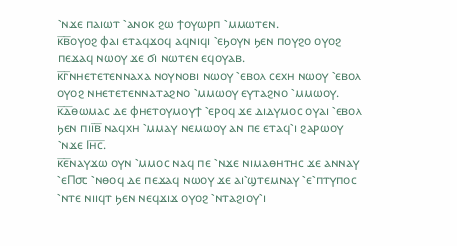⳿ⲛϫⲉ ⲡⲁⲓⲱⲧ ⳿ⲁⲛⲟⲕ ϩⲱ ϯⲟⲩⲱⲣⲡ ⳿ⲙⲙⲱⲧⲉⲛ.
ⲕ̅ⲃ̅ⲟⲩⲟϩ ⲫⲁⲓ ⲉⲧⲁϥϫⲟϥ ⲁϥⲛⲓϥⲓ ⳿ⲉϧⲟⲩⲛ ϧⲉⲛ ⲡⲟⲩϩⲟ ⲟⲩⲟϩ ⲡⲉϫⲁϥ ⲛⲱⲟⲩ ϫⲉ ϭⲓ ⲛⲱⲧⲉⲛ ⲉϥⲟⲩⲁⲃ.
ⲕ̅ⲅ̅ⲛⲏⲉⲧⲉⲧⲉⲛⲛⲁⲭⲁ ⲛⲟⲩⲛⲟⲃⲓ ⲛⲱⲟⲩ ⳿ⲉⲃⲟⲗ ⲥⲉⲭⲏ ⲛⲱⲟⲩ ⳿ⲉⲃⲟⲗ ⲟⲩⲟϩ ⲛⲏⲉⲧⲉⲧⲉⲛⲛⲁⲧⲁϩⲛⲟ ⳿ⲙⲙⲱⲟⲩ ⲉⲩⲧⲁϩⲛⲟ ⳿ⲙⲙⲱⲟⲩ.
ⲕ̅ⲇ̅ⲑⲱⲙⲁⲥ ⲇⲉ ⲫⲏⲉⲧⲟⲩⲙⲟⲩϯ ⳿ⲉⲣⲟϥ ϫⲉ ⲇⲓⲇⲩⲙⲟⲥ ⲟⲩⲁⲓ ⳿ⲉⲃⲟⲗ ϧⲉⲛ ⲡⲓⲓ̅ⲃ̅ ⲛⲁϥⲭⲏ ⳿ⲙⲙⲁⲩ ⲛⲉⲙⲱⲟⲩ ⲁⲛ ⲡⲉ ⲉⲧⲁϥ⳿ⲓ ϩⲁⲣⲱⲟⲩ ⳿ⲛϫⲉ Ⲓⲏ̅ⲥ̅.
ⲕ̅ⲉ̅ⲛⲁⲩϫⲱ ⲟⲩⲛ ⳿ⲙⲙⲟⲥ ⲛⲁϥ ⲡⲉ ⳿ⲛϫⲉ ⲛⲓⲙⲁⲑⲏⲧⲏⲥ ϫⲉ ⲁⲛⲛⲁⲩ ⳿ⲉⲠ⳪ ⳿ⲛⲑⲟϥ ⲇⲉ ⲡⲉϫⲁϥ ⲛⲱⲟⲩ ϫⲉ ⲁⲓ⳿ϣⲧⲉⲙⲛⲁⲩ ⳿ⲉ⳿ⲡⲧⲩⲡⲟⲥ ⳿ⲛⲧⲉ ⲛⲓⲓϥⲧ ϧⲉⲛ ⲛⲉϥϫⲓϫ ⲟⲩⲟϩ ⳿ⲛⲧⲁϩⲓⲟⲩ⳿ⲓ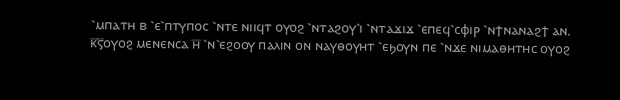⳿ⲙⲡⲁⲧⲏ ⲃ ⳿ⲉ⳿ⲡⲧⲩⲡⲟⲥ ⳿ⲛⲧⲉ ⲛⲓⲓϥⲧ ⲟⲩⲟϩ ⳿ⲛⲧⲁϩⲟⲩ⳿ⲓ ⳿ⲛⲧⲁϫⲓϫ ⳿ⲉⲡⲉϥ⳿ⲥⲫⲓⲣ ⳿ⲛϯⲛⲁⲛⲁϩϯ ⲁⲛ.
ⲕ̅ⲋ̅ⲟⲩⲟϩ ⲙⲉⲛⲉⲛⲥⲁ ⲏ̅ ⳿ⲛ⳿ⲉϩⲟⲟⲩ ⲡⲁⲗⲓⲛ ⲟⲛ ⲛⲁⲩⲑⲟⲩⲏⲧ ⳿ⲉϧⲟⲩⲛ ⲡⲉ ⳿ⲛϫⲉ ⲛⲓⲙⲁⲑⲏⲧⲏⲥ ⲟⲩⲟϩ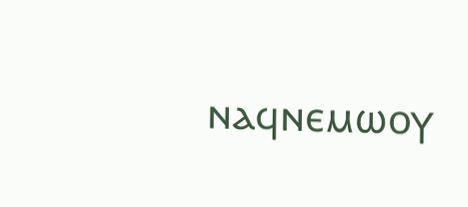ⲛⲁϥⲛⲉⲙⲱⲟⲩ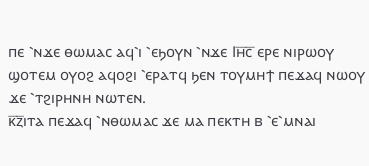ⲡⲉ ⳿ⲛϫⲉ ⲑⲱⲙⲁⲥ ⲁϥ⳿ⲓ ⳿ⲉϧⲟⲩⲛ ⳿ⲛϫⲉ Ⲓⲏ̅ⲥ̅ ⲉⲣⲉ ⲛⲓⲣⲱⲟⲩ ϣⲟⲧⲉⲙ ⲟⲩⲟϩ ⲁϥⲟϩⲓ ⳿ⲉⲣⲁⲧϥ ϧⲉⲛ ⲧⲟⲩⲙⲏϯ ⲡⲉϫⲁϥ ⲛⲱⲟⲩ ϫⲉ ⳿ⲧϩⲓⲣⲏⲛⲏ ⲛⲱⲧⲉⲛ.
ⲕ̅ⲍ̅ⲓⲧⲁ ⲡⲉϫⲁϥ ⳿ⲛⲑⲱⲙⲁⲥ ϫⲉ ⲙⲁ ⲡⲉⲕⲧⲏ ⲃ ⳿ⲉ⳿ⲙⲛⲁⲓ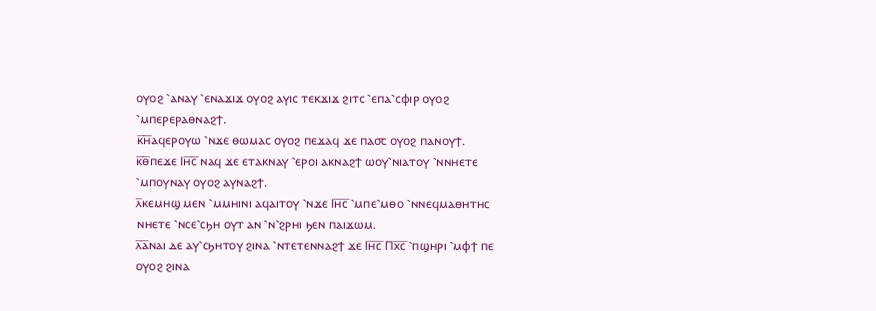ⲟⲩⲟϩ ⳿ⲁⲛⲁⲩ ⳿ⲉⲛⲁϫⲓϫ ⲟⲩⲟϩ ⲁⲩⲓⲥ ⲧⲉⲕϫⲓϫ ϩⲓⲧⲥ ⳿ⲉⲡⲁ⳿ⲥⲫⲓⲣ ⲟⲩⲟϩ ⳿ⲙⲡⲉⲣⲉⲣⲁⲑⲛⲁϩϯ.
ⲕ̅ⲏ̅ⲁϥⲉⲣⲟⲩⲱ ⳿ⲛϫⲉ ⲑⲱⲙⲁⲥ ⲟⲩⲟϩ ⲡⲉϫⲁϥ ϫⲉ ⲡⲁ⳪ ⲟⲩⲟϩ ⲡⲁⲛⲟⲩϯ.
ⲕ̅ⲑ̅ⲡⲉϫⲉ Ⲓⲏ̅ⲥ̅ ⲛⲁϥ ϫⲉ ⲉⲧⲁⲕⲛⲁⲩ ⳿ⲉⲣⲟⲓ ⲁⲕⲛⲁϩϯ ⲱⲟⲩ⳿ⲛⲓⲁⲧⲟⲩ ⳿ⲛⲛⲏⲉⲧⲉ ⳿ⲙⲡⲟⲩⲛⲁⲩ ⲟⲩⲟϩ ⲁⲩⲛⲁϩϯ.
ⲗ̅ⲕⲉⲙⲏϣ ⲙⲉⲛ ⳿ⲙⲙⲏⲓⲛⲓ ⲁϥⲁⲓⲧⲟⲩ ⳿ⲛϫⲉ Ⲓⲏ̅ⲥ̅ ⳿ⲙⲡⲉ⳿ⲙⲑⲟ ⳿ⲛⲛⲉϥⲙⲁⲑⲏⲧⲏⲥ ⲛⲏⲉⲧⲉ ⳿ⲛⲥⲉ⳿ⲥϧⲏ ⲟⲩⲧ ⲁⲛ ⳿ⲛ⳿ϩⲣⲏⲓ ϧⲉⲛ ⲡⲁⲓϫⲱⲙ.
ⲗ̅ⲁ̅ⲛⲁⲓ ⲇⲉ ⲁⲩ⳿ⲥϧⲏⲧⲟⲩ ϩⲓⲛⲁ ⳿ⲛⲧⲉⲧⲉⲛⲛⲁϩϯ ϫⲉ Ⲓⲏ̅ⲥ̅ Ⲡⲭ̅ⲥ̅ ⳿ⲡϣⲏⲣⲓ ⳿ⲙⲫϯ ⲡⲉ ⲟⲩⲟϩ ϩⲓⲛⲁ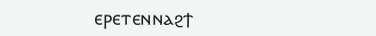ⲉⲣⲉⲧⲉⲛⲛⲁϩϯ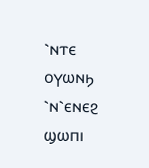⳿ⲛⲧⲉ ⲟⲩⲱⲛϧ ⳿ⲛ⳿ⲉⲛⲉϩ ϣⲱⲡⲓ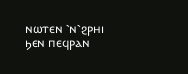ⲛⲱⲧⲉⲛ ⳿ⲛ⳿ϩⲣⲏⲓ ϧⲉⲛ ⲡⲉϥⲣⲁⲛ